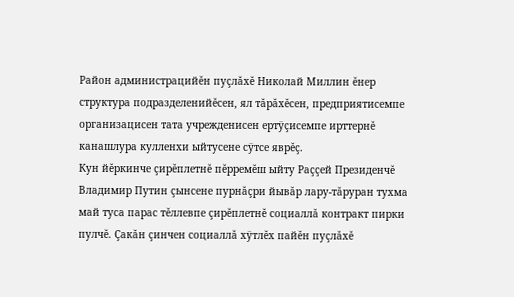Район администрацийĕн пуçлăхĕ Николай Миллин ĕнер структура подразделенийĕсен, ял тăрăхĕсен, предприятисемпе организацисен тата учрежденисен ертÿçисемпе ирттернĕ канашлура кулленхи ыйтусене сÿтсе яврĕç.
Кун йĕркинче çирĕплетнĕ пĕрремĕш ыйту Раççей Президенчĕ Владимир Путин çынсене пурнăçри йывăр лару-тăруран тухма май туса парас тĕллевпе çирĕплетнĕ социаллă контракт пирки пулчĕ. Çакăн çинчен социаллă хÿтлĕх пайĕн пуçлăхĕ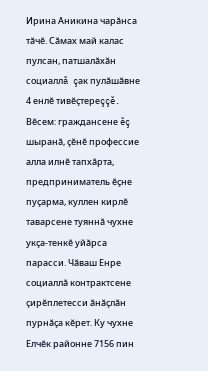Ирина Аникина чарăнса тăчĕ. Сăмах май калас пулсан, патшалăхăн социаллă çак пулăшăвне 4 енлĕ тивĕçтереççĕ. Вĕсем: граждансене ĕç шыранă, çĕнĕ профессие алла илнĕ тапхăрта, предприниматель ĕçне пуçарма, куллен кирлĕ таварсене туяннă чухне укçа-тенкĕ уйăрса парасси. Чăваш Енре социаллă контрактсене çирĕплетесси ăнăçлăн пурнăçа кĕрет. Ку чухне Елчĕк районне 7156 пин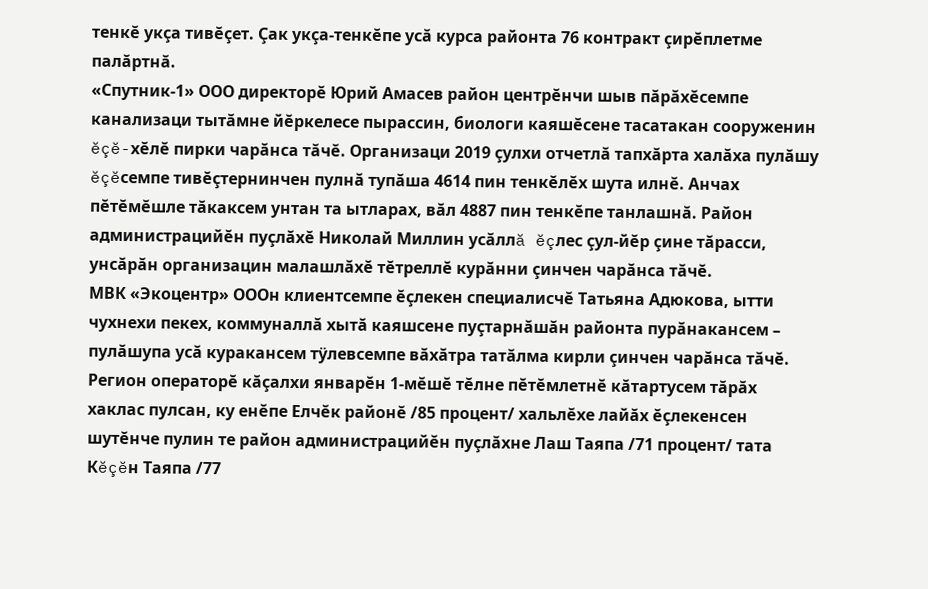тенкĕ укçа тивĕçет. Çак укçа-тенкĕпе усă курса районта 76 контракт çирĕплетме палăртнă.
«Спутник-1» ООО директорĕ Юрий Амасев район центрĕнчи шыв пăрăхĕсемпе канализаци тытăмне йĕркелесе пырассин, биологи каяшĕсене тасатакан сооруженин ĕçĕ-хĕлĕ пирки чарăнса тăчĕ. Организаци 2019 çулхи отчетлă тапхăрта халăха пулăшу ĕçĕсемпе тивĕçтернинчен пулнă тупăша 4614 пин тенкĕлĕх шута илнĕ. Анчах пĕтĕмĕшле тăкаксем унтан та ытларах, вăл 4887 пин тенкĕпе танлашнă. Район администрацийĕн пуçлăхĕ Николай Миллин усăллă ĕçлес çул-йĕр çине тăрасси, унсăрăн организацин малашлăхĕ тĕтреллĕ курăнни çинчен чарăнса тăчĕ.
МВК «Экоцентр» ОООн клиентсемпе ĕçлекен специалисчĕ Татьяна Адюкова, ытти чухнехи пекех, коммуналлă хытă каяшсене пуçтарнăшăн районта пурăнакансем – пулăшупа усă куракансем тÿлевсемпе вăхăтра татăлма кирли çинчен чарăнса тăчĕ. Регион операторĕ кăçалхи январĕн 1-мĕшĕ тĕлне пĕтĕмлетнĕ кăтартусем тăрăх хаклас пулсан, ку енĕпе Елчĕк районĕ /85 процент/ хальлĕхе лайăх ĕçлекенсен шутĕнче пулин те район администрацийĕн пуçлăхне Лаш Таяпа /71 процент/ тата Кĕçĕн Таяпа /77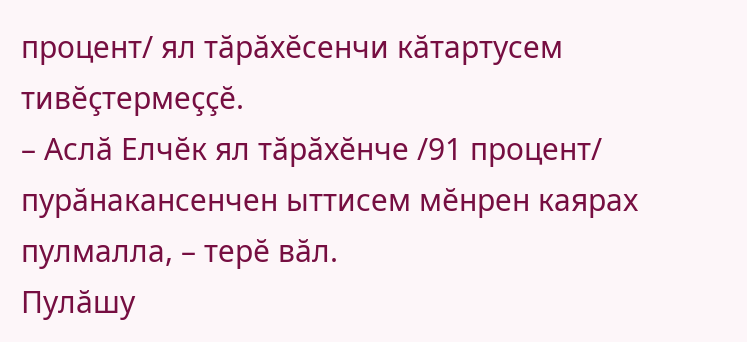процент/ ял тăрăхĕсенчи кăтартусем тивĕçтермеççĕ.
– Аслă Елчĕк ял тăрăхĕнче /91 процент/ пурăнакансенчен ыттисем мĕнрен каярах пулмалла, – терĕ вăл.
Пулăшу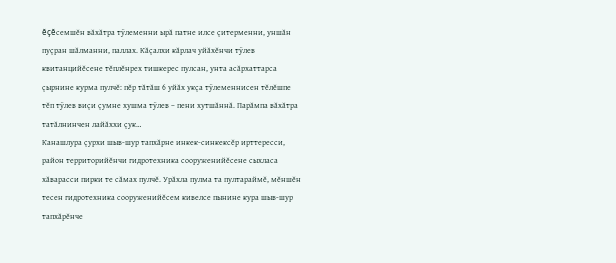ĕçĕсемшĕн вăхăтра тÿлеменни ырă патне илсе çитерменни, уншăн пуçран шăлманни, паллах. Кăçалхи кăрлач уйăхĕнчи тÿлев квитанцийĕсене тĕплĕнрех тишкерес пулсан, унта асăрхаттарса çырнине курма пулчĕ: пĕр тăтăш 6 уйăх укçа тÿлеменнисен тĕлĕшпе тĕп тÿлев виçи çумне хушма тÿлев – пени хутшăннă. Парăмпа вăхăтра татăлнинчен лайăххи çук…
Канашлура çурхи шыв-шур тапхăрне инкек-синкексĕр ирттересси, район территорийĕнчи гидротехника сооруженийĕсене сыхласа хăварасси пирки те сăмах пулчĕ. Урăхла пулма та пултараймĕ, мĕншĕн тесен гидротехника сооруженийĕсем кивелсе пынине кура шыв-шур тапхăрĕнче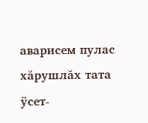аварисем пулас хăрушлăх тата ÿсет-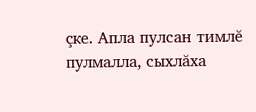çке. Апла пулсан тимлĕ пулмалла, сыхлăха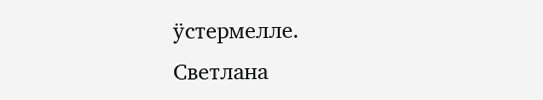ÿстермелле.
Светлана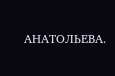АНАТОЛЬЕВА.